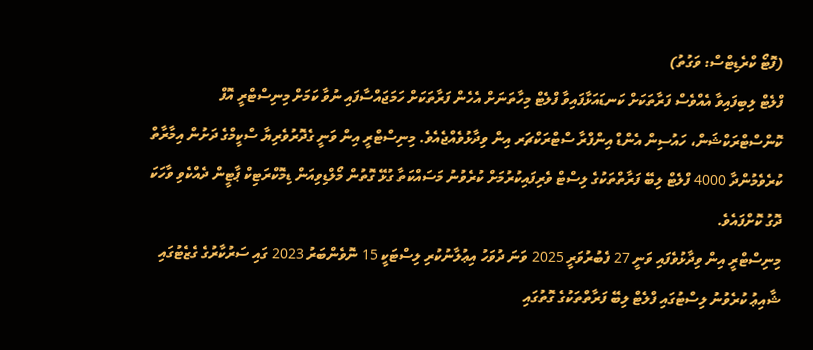(ފޮޓޯ ކްރެޑިޓްސް: ވަގުތު)
ފްލެޓް ލިބިފައިވާ އެއްވެސް ފަރާތަކަށް ކަނޑައަޅާފައިވާ ފްލެޓް މިހާތަނަށް އެހެން ފަރާތަކަށް ހަމަޖައްސާފައި ނުވާ ކަމަށް މިނިސްޓްރީ އޮފް ކޮންސްޓްރަކްޝަން، ހައުސިން އެންޑް އިންފްރާ ސްޓްރަކްޗަރ އިން ވިދާޅުވެއްޖެއެވެ. މިނިސްޓްރީ އިން ވަނީ ގެދޮރުވެރިޔާ ސްކީމްގެ ދަށުން އިމާރާތް ކުރެވެމުންދާ 4000 ފްލެޓް ލިބޭ ފަރާތްތަކުގެ ލިސްޓް ވެރިފައިކުރުމަށް ކުރެވުނު މަސައްކަތާ ގުޅޭ ގޮތުން މޯލްޑިވިއަން ޑިމޮކްރަޓިކް ޕާޓީން ދެއްކެވި ވާހަކަ ދޮގު ކޮށްފައެވެ.
މިނިސްޓްރީ އިން ވިދާޅުވެފައި ވަނީ 27 ފެބުރުވަރީ 2025 ވަނަ ދުވަހު އިޢުލާނުކުރި ލިސްޓަކީ 15 ނޮވެންބަރު 2023 ގައި ސަރުކާރުގެ ގެޒެޓުގައި ޝާއިޢު ކުރެވުނު ލިސްޓުގައި ފްލެޓް ލިބޭ ފަރާތްތަކުގެ ގޮތުގައި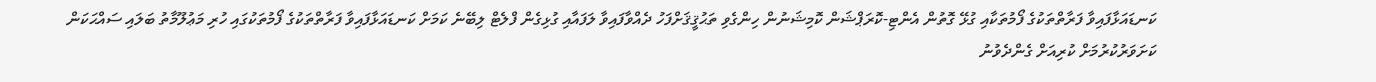ކަނޑައަޅާފައިވާ ފަރާތްތަކުގެ ފޯމުތަކާއި ގުޅޭ ގޮތުން އެންޓި-ކޮރަޕްޝަން ކޮމިޝަނުން ހިންގެވި ތަޙުޤީޤަށްފަހު ދެއްވާފައިވާ ލަފައާއި ގުޅިގެން ފްލެޓް ލިބޭނެ ކަމަށް ކަނޑައަޅާފައިވާ ފަރާތްތަކުގެ ފޯމުތަކުގައި ހުރި މަޢުލޫމާތު ބަލައި ސައްޙަކަން ކަށަވަރުކުރުމަށް ކުރިއަށް ގެންދެވުނު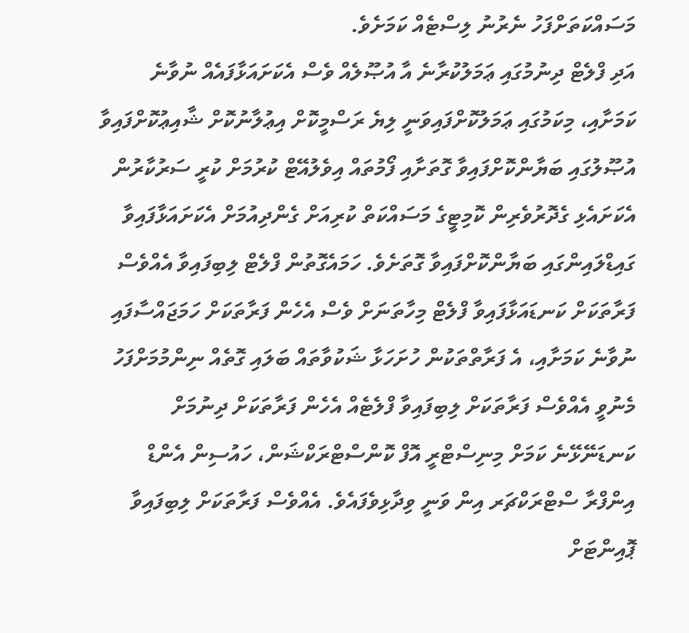މަސައްކަތަށްފަހު ނެރުނު ލިސްޓެއް ކަމަށެވެ.
އަދި ފްލެޓް ދިނުމުގައި ޢަމަލުކުރާނެ އާ އުޞޫލެއް ވެސް އެކަށައަޅާފައެއް ނުވާނެ ކަމަށާއި، މިކަމުގައި ޢަމަލުކޮށްފައިވަނީ ލިޔެ ރަސްމީކޮށް އިޢުލާނުކޮށް ޝާއިޢުކޮށްފައިވާ އުޞޫލުގައި ބަޔާންކޮށްފައިވާ ގޮތަށާއި ފޯމުތައް އިވެލުއޭޓް ކުރުމަށް ކުރީ ސަރުކާރުން އެކަށައެޅި ގެދޮރުވެރިން ކޮމިޓީގެ މަސައްކަތް ކުރިއަށް ގެންދިއުމަށް އެކަށައަޅާފައިވާ ގައިޑްލައިންގައި ބަޔާންކޮށްފައިވާ ގޮތަށެވެ. ހަމައެގޮތުން ފްލެޓް ލިބިފައިވާ އެއްވެސް ފަރާތަކަށް ކަނޑައަޅާފައިވާ ފްލެޓް މިހާތަނަށް ވެސް އެހެން ފަރާތަކަށް ހަމަޖައްސާފައި ނުވާނެ ކަމަށާއި، އެ ފަރާތްތަކުން ހުށަހަޅާ ޝަކުވާތައް ބަލައި ގޮތެއް ނިންމުމަށްފަހު މެނުވީ އެއްވެސް ފަރާތަކަށް ލިބިފައިވާ ފްލެޓެއް އެހެން ފަރާތަކަށް ދިނުމަށް ކަނޑަނޭޅޭނެ ކަމަށް މިނިސްޓްރީ އޮފް ކޮންސްޓްރަކްޝަން، ހައުސިން އެންޑް އިންފްރާ ސްޓްރަކްޗަރ އިން ވަނީ ވިދާޅިވެފައެވެ. އެއްވެސް ފަރާތަކަށް ލިބިފައިވާ ޕޮއިންޓަށް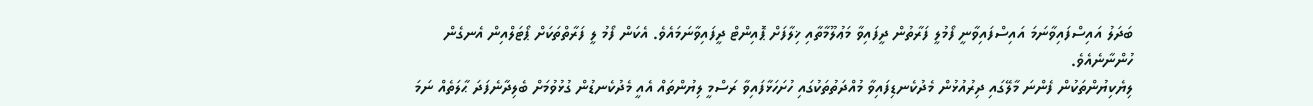ބަދަލު އައިސްފައިވާނަމަ އައިސްފައިވާނީ ފޯމުލީ ފަރާތުން ދީފައިވާ މަޢުލޫމާތާއި ޚިލާފަށް ޕޮއިންޓް ދީފައިވާނަމައެވެ. އެކަން ފޯމު ލީ ފަރާތްތަކަށް ޕޯޓަލްއިން އެނގެން ހުންނާނެއެވެ.
ލިޔެކިޔުންތަކުން ފެންނަ މާލޭގައި ދިރުއުޅުން މެދުކެނޑިފައިވާ މުއްދަތުތަކުގައި ހުށަހަޅާފައިވާ ރަސްމީ ލިޔުންތައް އެއީ މެދުކެނޑުން ގުޅުވުމަށް ބެލިދާނެފަދަ ޙާލަތެއް ނަމަ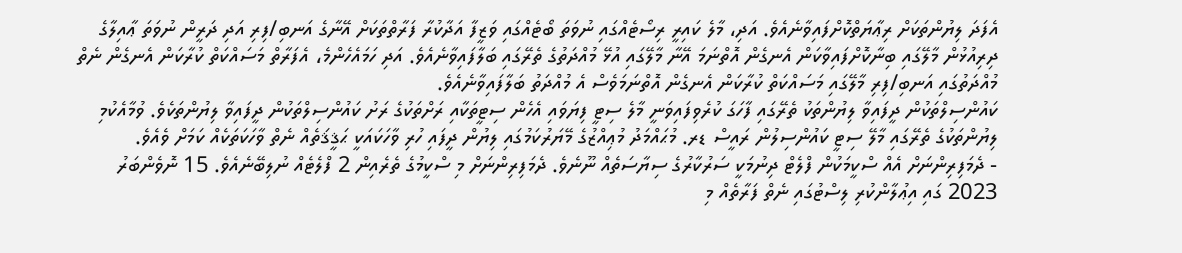އެފަދަ ލިޔުންތަކަށް ރިޢާޔަތްކޮށްފައިވާނެއެވެ. އަދި، މާލެ ކައިރީ ރިސޯޓެއްގައި ނުވަތަ ބޯޓެއްގައި ވަޒީފާ އަދާކުރާ ފަރާތްތަކަށް އޭނާގެ އަނބި/ފިރި އަދި ދަރީން ނުވަތަ ޢާއިލާގެ ދިރިއުޅުން މާލޭގައި ބިނާކޮށްފައިވާކަން އެނގެން އޮތްނަމަ އޭނާ މާލޭގައި އުޅޭ މުއްދަތުގެ ތެރޭގައި ބަލާފައިވާނެއެވެ. އަދި ހަމައެހެންމެ، އެފަރާތް މަސައްކަތް ކުރާކަން އެނގެން ނެތް މުއްދަތުގައި އަނބި/ފިރި މާލޭގައި މަސައްކަތް ކުރާކަން އެނގެން އޮތްނަމަވެސް އެ މުއްދަތު ބަލާފައިވާނެއެވެ.
ކައުންސިލްތަކުން ދީފައިވާ ލިޔުންތަކު ތެރޭގައި ފާހަގަ ކުރެވިފައިވަނީ މާލެ ސިޓީ ފިޔަވައި އެހެން ސިޓީތަކާއި ރަށްތަކުގެ ރަށު ކައުންސިލްތަކުން ދީފައިވާ ލިޔުންތަކެވެ. ވުމާއެކުމި ލިޔުންތަކުގެ ތެރޭގައި މާލޭ ސިޓީ ކައުންސިލުން ރައީސް ޑރ. މުޙައްމަދު މުޢިއްޒުގެ މޭޔަރުކަމުގައި ލިޔުން ދީފައި ހުރި ވާހަކައަކީ ޙަޤީޤަތެއް ނެތް ވާހަކަތަކެއް ކަމަށް ވެއެވެ.
- ދެމަފިރިންނަށް އެއް ސްކީމަކުން ފްލެޓް ދިނުމަކީ ސަރުކާރުގެ ސިޔާސަތެއް ނޫނެވެ. ދެމަފިރިންނަށް މި ސްކީމުގެ ތެރެއިން 2 ފްލެޓެއް ނުލިބޭނެއެވެ. 15 ނޮވެންބަރު 2023 ގައި އިޢުލާންކުރި ލިސްޓުގައި ނެތް ފަރާތެއް މި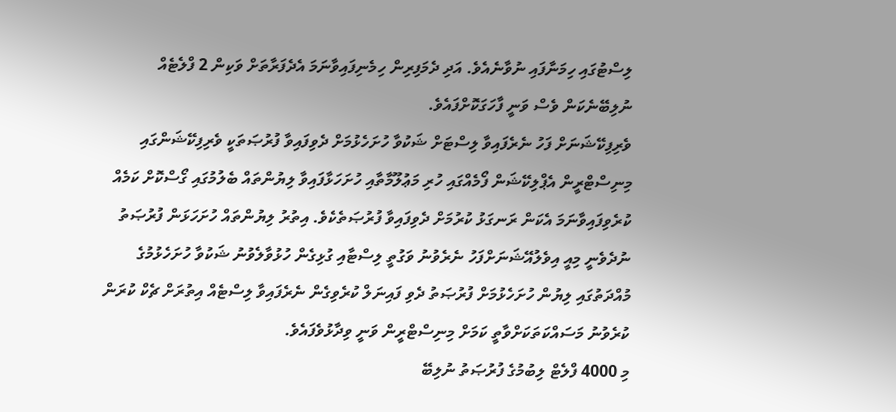ލިސްޓުގައި ހިމަނާފައި ނުވާނެއެވެ. އަދި ދެމަފިރިން ހިމެނިފައިވާނަމަ އެދެފަރާތަށް ވަކިން 2 ފްލެޓެއް ނުލިބޭނެކަން ވެސް ވަނީ ފާހަގަކޮށްފައެވެ.
ވެރިފިކޭޝަނަށް ފަހު ނެރެފައިވާ ލިސްޓަށް ޝަކުވާ ހުށަހެޅުމަށް ދެވިފައިވާ ފުރުޞަތަކީ ވެރިފިކޭޝަންގައި މިނިސްޓްރީން އެޕްލިކޭޝަން ފޯމެއްގައި ހުރި މަޢުލޫމާތާއި ހުށަހަޅާފައިވާ ލިޔުންތައް ބެލުމުގައި ގޯސްކޮށް ކަމެއް ކުރެވިފައިވާނަމަ އެކަން ރަނގަޅު ކުރުމަށް ދެވިފައިވާ ފުރުޞަތެކެވެ. އިތުރު ލިޔުންތައް ހުށަހަޅަން ފުރުޞަތު ނުދެވެނީ މިއީ އިވެލުއޭޝަނަށްފަހު ނެރެވުނު ވަގުތީ ލިސްޓާއި ގުޅިގެން ހުޅުވާލެވުނު ޝަކުވާ ހުށަހެޅުމުގެ މުއްދަތުގައި ލިޔުން ހުށަހެޅުމަށް ފުރުޞަތު ދެވި ފައިނަލް ކުރެވިގެން ނެރެފައިވާ ލިސްޓެއް އިތުރަށް ޗެކް ކުރަން ކުރެވުނު މަސައްކަތަކަށްވާތީ ކަމަށް މިނިސްޓްރީން ވަނީ ވިދާޅުވެފައެވެ.
މި 4000 ފްލެޓް ލިބުމުގެ ފުރުޞަތު ނުލިބޭ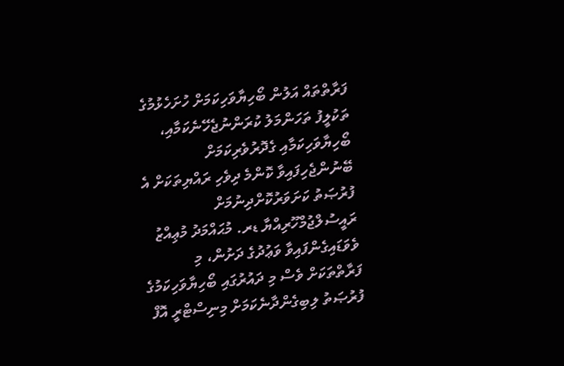ފަރާތްތައް އަލުން ބޯހިޔާވަހިކަމަށް ހުށަހެޅުމުގެ ތަކުލީފު ތަހަންމަލު ކުރަންނުޖެހޭނެކަމާއި، ބޯހިޔާވަހިކަމާއި ގެދޮރުވެރިކަމަށް ބޭނުންޖެހިފައިވާ ކޮންމެ ދިވެހި ރައްޔިތަކަށް އެ ފުރުޞަތު ކަށަވަރުކޮށްދިނުމަށް ރައީސުލްޖުމްހޫރިއްޔާ ޑރ. މުޙައްމަދު މުޢިއްޒު ވެވަޑައިގެންފައިވާ ވަޢުދުގެ ދަށުން، މި ފަރާތްތަކަށް ވެސް މި ދައުރުގައި ބޯހިޔާވަހިކަމުގެ ފުރުޞަތު ލިބިގެންދާނެކަމަށް މިނިސްޓްރީ އޮފް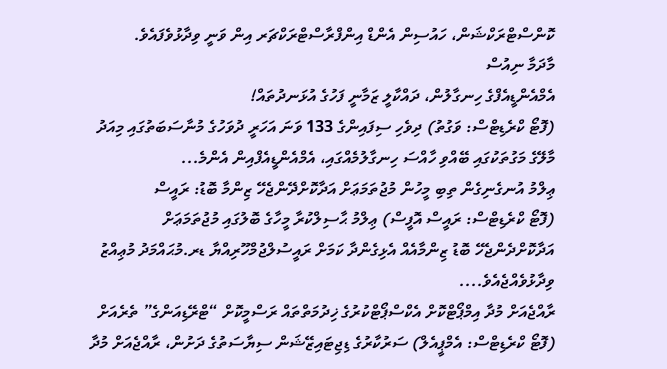ކޮންސްޓްރަކްޝަން، ހައުސިން އެންޑް އިންފްރާސްޓްރަކްޗަރ އިން ވަނީ ވިދާޅުވެފައެވެ.
މާދަމާ ނިއުސް
އެމްއެންޑީއެފްގެ ހިނގާލުން، ދައްކާލީ ޒަމާނީ ފަހުގެ އުޅަނދުތައް!
(ފޮޓޯ ކްރެޑިޓްސް: ވަގުތު) ދިވެހި ސިފައިންގެ 133 ވަނަ އަހަރީ ދުވަހުގެ މުނާސަބަތުގައި މިއަދު މާލޭގެ މަގުތަކުގައި ބޭއްވި ހާއްސަ ހިނގާލުމެއްގައި، އެމްއެންޑީއެފްއިން އެންމެ...
ޢިލްމު އުނގެނިގެން ތިބި މީހުން މުޖުތަމަޢަށް އަދާކޮށްދޭންޖެހޭ ޒިންމާ ބޮޑު: ރައީސް
(ފޮޓޯ ކްރެޑިޓްސް: ރައީސް އޮފީސް) ޢިލްމު ޙާސިލްކުރާ މީހާގެ ބޮލުގައި މުޖުތަމަޢަށް އަދާކޮށްދެންޖެހޭ ބޮޑު ޒިންމާއެއް އެޅިގެންދާ ކަމަށް ރައީސުލްޖުމްހޫރިއްޔާ ޑރ.މުޙައްމަދު މުޢިއްޒު ވިދާޅުވެއްޖެއެވެ....
ރާއްޖެއަށް މުދާ އިމްޕޯޓްކޮށް އެކްސްޕޯޓްކުރުގެ ޚިދުމަތްތައް ރަސްމީކޮށް “ޓްރޭޑިއަންގެ” ތެރެއަށް
(ފޮޓޯ ކްރެޑިޓްސް: އެމްޕީއެލް) ސަރުކާރުގެ ޑިޖިޓައިޒޭޝަން ސިޔާސަތުގެ ދަށުން، ރާއްޖެއަށް މުދާ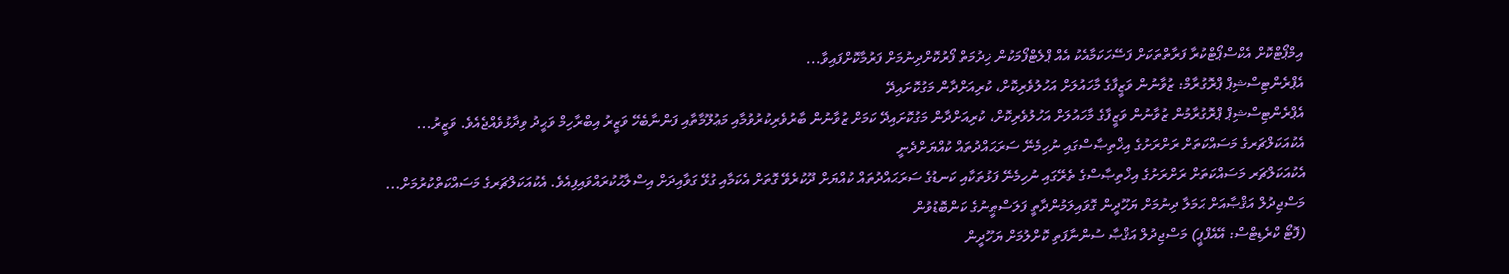އިމްޕޯޓްކޮށް އެކްސްޕޯޓްކުރާ ފަރާތްތަކަށް ފަސޭހަކަމާއެކު އެއް ޕްލެޓްފޯމަކުން ޚިދުމަތް ފޯރުކޮށްދިނުމަށް ފަރުމާކޮށްފައިވާ...
އެޕްރެންޓިސްޝިޕް ޕްރޮގުރާމް: ޒުވާނުން ވަޒީފާގެ މާހައުލަށް އަހުލުވެރިކޮށް، ކުރިއަށްދާން މަގުކޮށައިދޭ
އެޕްރެންޓިސްޝިޕް ޕްރޮގުރާމުން ޒުވާނުން ވަޒީފާގެ މާހައުލަށް އަހުލުވެރިކޮށް، ކުރިއަށްދާން މަގުކޮށައިދޭ ކަމަށް ޒުވާނުން ބާރުވެރިކުރުވުމާއި މަޢުލޫމާތާއި ފަންނާބެހޭ ވަޒީރު އިބްރާހިމް ވަޙީދު ވިދާޅުވެއްޖެއެވެ. ވަޒީރު...
އެކުއަކަލްޗަރގެ މަސައްކަތަށް ރަށްރަށުގެ އިޚްތިޞާސްގައި ނުހިމެނޭ ސަރަޙައްދުތައް ކުއްޔަށްދެނީ
އެކުއަކަލްޗަރ މަސައްކަތަށް ރަށްރަށުގެ އިޚްތިޞާސްގެ ތެރޭގައި ނުހިމެނޭ ފަޅުތަކާއި ކަނޑުގެ ސަރަޙައްދުތައް ކުއްޔަށް ދޫކުރެވޭ ގޮތަށް އެކަމާއި ގުޅޭ ގަވާއިދަށް އިސްލާޙުކުރައްވައިފިއެވެ. އެކުއަކަލްޗަރގެ މަސައްކަތްކުރުމަށް...
މަސްޖިދުލް އަޤްޞާއަށް ޙަމަލާ ދިނުމަށް ޔަހޫދީން ގޮވައިލަމުންދާތީ ފަލަސްޠީނުގެ ކަންބޮޑުވުން
(ފޮޓޯ ކްރެޑިޓްސް: އޭއެފްޕީ) މަސްޖިދުލް އަޤްޞާ ސުންނާފަތި ކޮށްލުމަށް ޔަހޫދީން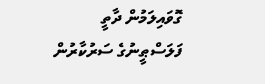ގޮވައިލަމުން ދާތީ ފަލަސްޠީނުގެ ސަރުކާރުން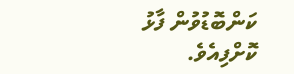ކަންބޮޑުވުން ފާޅު ކޮށްފިއެވެ.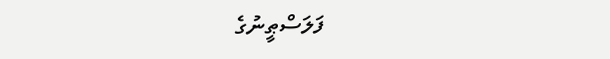ފަލަސްޠީނުގެ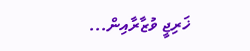ޚަރިޖީ ވުޒާރާއިން...